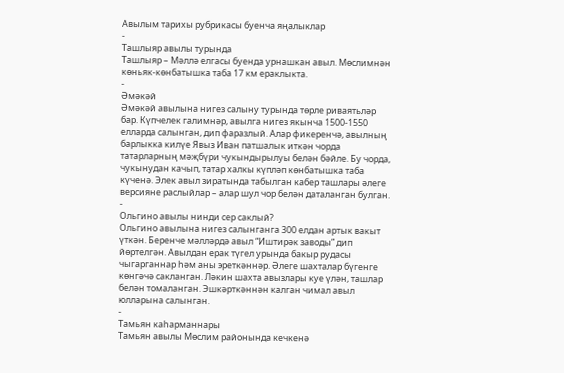Авылым тарихы рубрикасы буенча яңалыклар
-
Ташлыяр авылы турында
Ташлыяр – Мәллә елгасы буенда урнашкан авыл. Мөслимнән көньяк-көнбатышка таба 17 км ераклыкта.
-
Әмәкәй
Әмәкәй авылына нигез салыну турында төрле риваятьләр бар. Күпчелек галимнәр, авылга нигез якынча 1500-1550 елларда салынган, дип фаразлый. Алар фикеренчә, авылның барлыкка килүе Явыз Иван патшалык иткән чорда татарларның мәҗбүри чукындырылуы белән бәйле. Бу чорда, чукынудан качып, татар халкы күпләп көнбатышка таба күченә. Элек авыл зиратында табылган кабер ташлары әлеге версияне раслыйлар – алар шул чор белән даталанган булган.
-
Ольгино авылы нинди сер саклый?
Ольгино авылына нигез салынганга 300 елдан артык вакыт үткән. Беренче мәлләрдә авыл “Иштирәк заводы” дип йөртелгән. Авылдан ерак түгел урында бакыр рудасы чыгарганнар һәм аны эреткәннәр. Әлеге шахталар бүгенге көнгәчә сакланган. Ләкин шахта авызлары куе үлән, ташлар белән томаланган. Эшкәрткәннән калган чимал авыл юлларына салынган.
-
Тамьян каһарманнары
Тамьян авылы Мөслим районында кечкенә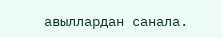авыллардан санала.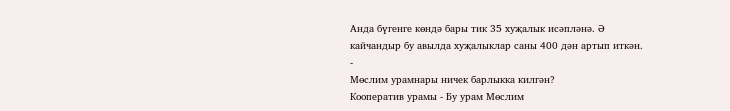Анда бүгенге көндә бары тик 35 хуҗалык исәпләнә. Ә кайчандыр бу авылда хуҗалыклар саны 400 дән артып иткән.
-
Мөслим урамнары ничек барлыкка килгән?
Кооператив урамы - Бу урам Мөслим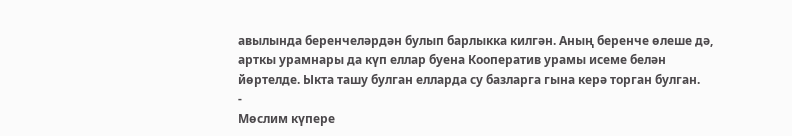авылында беренчеләрдән булып барлыкка килгән. Аның беренче өлеше дә, арткы урамнары да күп еллар буена Кооператив урамы исеме белән йөртелде. Ыкта ташу булган елларда су базларга гына керә торган булган.
-
Мөслим күпере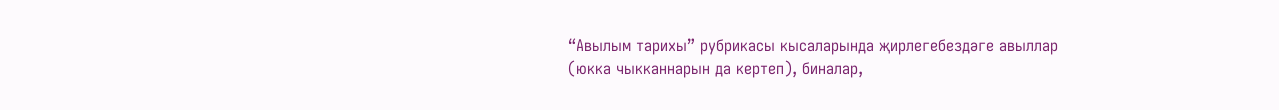“Авылым тарихы” рубрикасы кысаларында җирлегебездәге авыллар (юкка чыкканнарын да кертеп), биналар,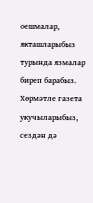оешмалар, якташларыбыз турында язмалар биреп барабыз. Хөрмәтле газета укучыларыбыз, сездән дә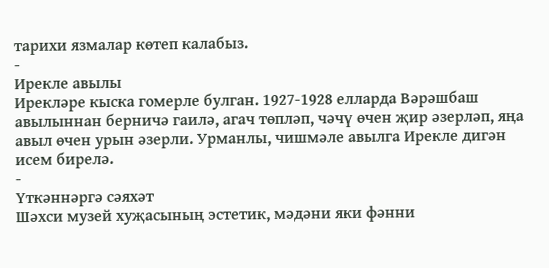тарихи язмалар көтеп калабыз.
-
Ирекле авылы
Ирекләре кыска гомерле булган. 1927-1928 елларда Вәрәшбаш авылыннан берничә гаилә, агач төпләп, чәчү өчен җир әзерләп, яңа авыл өчен урын әзерли. Урманлы, чишмәле авылга Ирекле дигән исем бирелә.
-
Үткәннәргә сәяхәт
Шәхси музей хуҗасының эстетик, мәдәни яки фәнни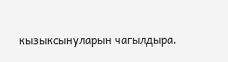кызыксынуларын чагылдыра.